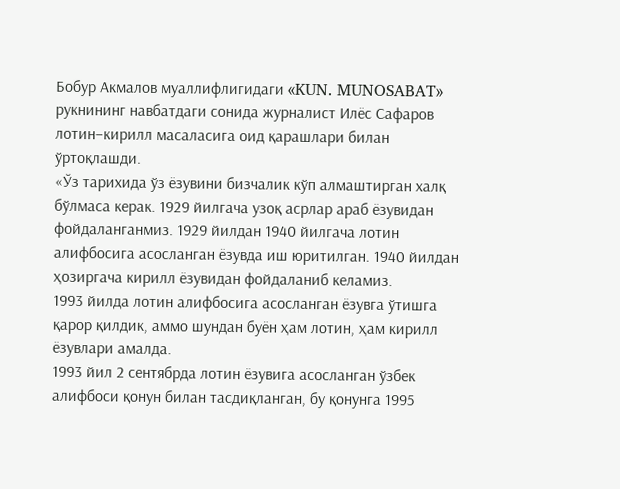Бобур Акмалов муаллифлигидаги «KUN. MUNOSABAT» рукнининг навбатдаги сонида журналист Илёс Сафаров лотин–кирилл масаласига оид қарашлари билан ўртоқлашди.
«Ўз тарихида ўз ёзувини бизчалик кўп алмаштирган халқ бўлмаса керак. 1929 йилгача узоқ асрлар араб ёзувидан фойдаланганмиз. 1929 йилдан 1940 йилгача лотин алифбосига асосланган ёзувда иш юритилган. 1940 йилдан ҳозиргача кирилл ёзувидан фойдаланиб келамиз.
1993 йилда лотин алифбосига асосланган ёзувга ўтишга қарор қилдик, аммо шундан буён ҳам лотин, ҳам кирилл ёзувлари амалда.
1993 йил 2 сентябрда лотин ёзувига асосланган ўзбек алифбоси қонун билан тасдиқланган, бу қонунга 1995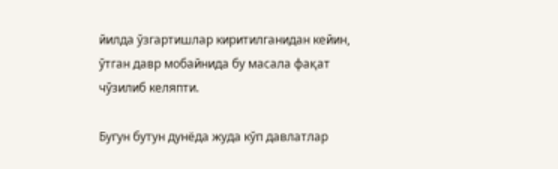йилда ўзгартишлар киритилганидан кейин, ўтган давр мобайнида бу масала фақат чўзилиб келяпти.

Бугун бутун дунёда жуда кўп давлатлар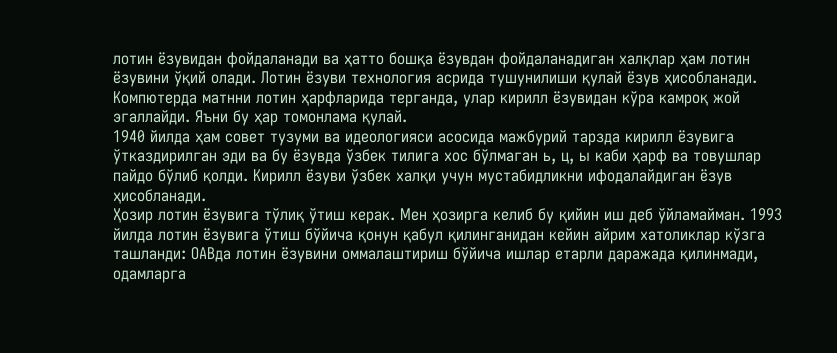лотин ёзувидан фойдаланади ва ҳатто бошқа ёзувдан фойдаланадиган халқлар ҳам лотин ёзувини ўқий олади. Лотин ёзуви технология асрида тушунилиши қулай ёзув ҳисобланади. Компютерда матнни лотин ҳарфларида терганда, улар кирилл ёзувидан кўра камроқ жой эгаллайди. Яъни бу ҳар томонлама қулай.
1940 йилда ҳам совет тузуми ва идеологияси асосида мажбурий тарзда кирилл ёзувига ўтказдирилган эди ва бу ёзувда ўзбек тилига хос бўлмаган ь, ц, ы каби ҳарф ва товушлар пайдо бўлиб қолди. Кирилл ёзуви ўзбек халқи учун мустабидликни ифодалайдиган ёзув ҳисобланади.
Ҳозир лотин ёзувига тўлиқ ўтиш керак. Мен ҳозирга келиб бу қийин иш деб ўйламайман. 1993 йилда лотин ёзувига ўтиш бўйича қонун қабул қилинганидан кейин айрим хатоликлар кўзга ташланди: ОAВда лотин ёзувини оммалаштириш бўйича ишлар етарли даражада қилинмади, одамларга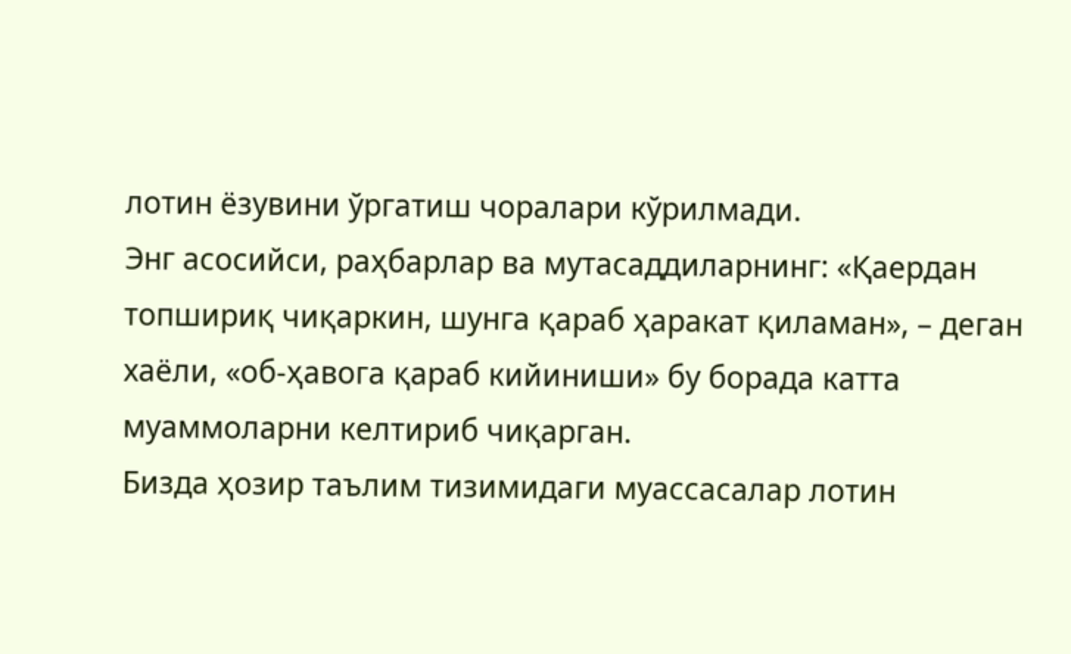лотин ёзувини ўргатиш чоралари кўрилмади.
Энг асосийси, раҳбарлар ва мутасаддиларнинг: «Қаердан топшириқ чиқаркин, шунга қараб ҳаракат қиламан», – деган хаёли, «об-ҳавога қараб кийиниши» бу борада катта муаммоларни келтириб чиқарган.
Бизда ҳозир таълим тизимидаги муассасалар лотин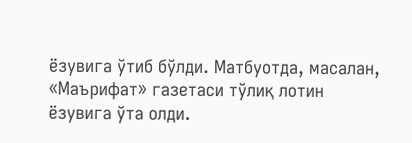ёзувига ўтиб бўлди. Матбуотда, масалан, «Маърифат» газетаси тўлиқ лотин ёзувига ўта олди.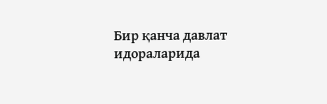Бир қанча давлат идораларида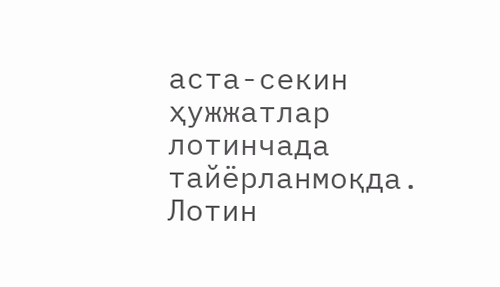аста-секин ҳужжатлар лотинчада тайёрланмоқда. Лотин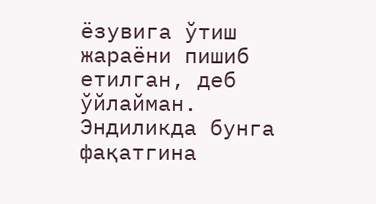ёзувига ўтиш жараёни пишиб етилган, деб ўйлайман. Эндиликда бунга фақатгина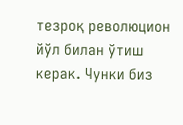тезроқ революцион йўл билан ўтиш керак. Чунки биз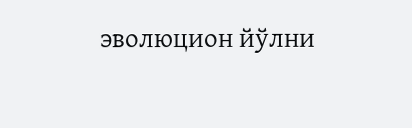эволюцион йўлни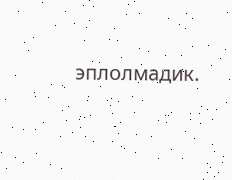эплолмадик.